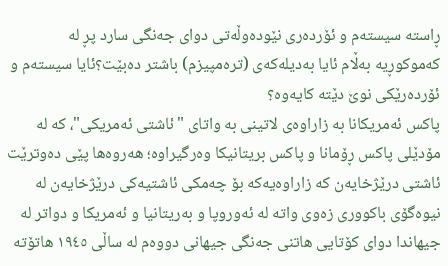ڕاستە سیستەم و ئۆردەری نێودەوڵەتی دوای جەنگی سارد پڕ لە کەموکوڕیە بەڵام ئایا بەدیلەکەی (ترەمپیزم) باشتر دەبێت؟ئایا سیستەم و ئۆردەرێکی نوێ دێتە کایەوە؟
پاکس ئەمریکانا بە زاراوەی لاتینی بە واتای "ئاشتی ئەمریکی"، کە لە مۆدێلی پاکس ڕۆمانا و پاکس بریتانیکا وەرگیراوە؛ هەروەها پێی دەوترێت ئاشتی درێژخایەن کە زاراوەیەکە بۆ چەمکی ئاشتیەکی درێژخایەن لە نیوەگۆی باکووری زەوى واتە لە ئەوروپا و بەریتانیا و ئەمریکا و دواتر لە جیهاندا دوای کۆتایی هاتنی جەنگی جیهانی دووەم لە ساڵی ١٩٤٥ هاتۆتە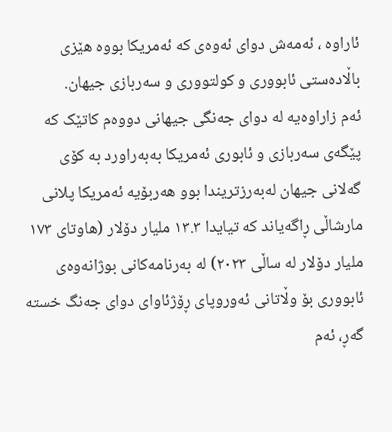ئاراوە ، ئەمەش دوای ئەوەی کە ئەمریکا بووە هێزی باڵادەستی ئابووری و کولتووری و سەربازی جیهان.
ئەم زاراوەیە لە دوای جەنگی جیهانی دووەم کاتێک کە پێگەی سەربازی و ئابوری ئەمریکا بەبەراورد بە کۆی گەلانی جیهان لەبەرزتریندا بوو هەربۆیە ئەمریکا پلانی مارشاڵی ڕاگەیاند کە تیایدا ١٣.٣ ملیار دۆلار (هاوتای ١٧٣ ملیار دۆلار لە ساڵی ٢٠٢٣) لە بەرنامەکانی بوژانەوەی ئابووری بۆ وڵاتانی ئەوروپای ڕۆژئاوای دوای جەنگ خستە گەڕ، ئەم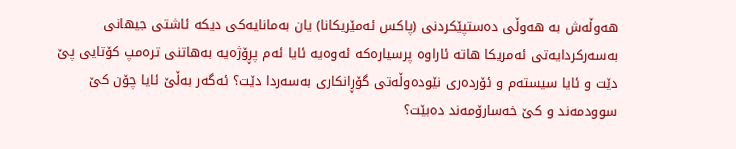هەوڵەش بە هەوڵی دەستپێکردنی (پاکس ئەمێریکانا) یان بەمانایەکی دیکە ئاشتی جیهانی بەسەرکردایەتی ئەمریکا هاتە ئاراوە پرسیارەکە ئەوەیە ئایا ئەم پڕۆژەیە بەهاتنی ترەمپ کۆتایی پێ دێت و ئایا سیستەم و ئۆردەری نێودەوڵەتی گۆڕانکاری بەسەردا دێت؟ ئەگەر بەڵێ ئایا چۆن کێ سوودمەند و کێ خەسارۆمەند دەبێت؟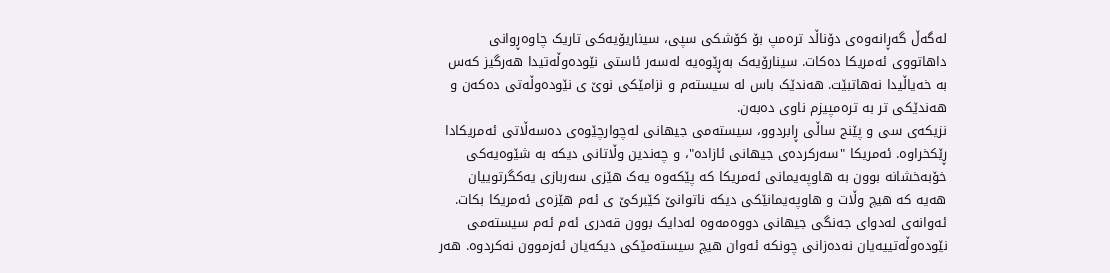لەگەڵ گەڕانەوەی دۆناڵد ترەمپ بۆ کۆشکی سپی، سیناریۆیەکی تاریک چاوەڕوانی داهاتووی ئەمریکا دەکات. سینارۆیەک بەڕێوەیە لەسەر ئاستی نێودەوڵەتیدا هەرگیز کەس بە خەیاڵیدا نەهاتبێت. هەندێک باس لە سیستەم و نزامێکی نوێ ی نێودەوڵەتی دەکەن و هەندێکی تر بە ترەمپیزم ناوی دەبەن.
نزیکەی سی و پێنج ساڵی ڕابردوو، سیستەمی جیهانی لەچوارچێوەی دەسەڵاتی ئەمریکادا ڕێکخراوە. ئەمریکا "سەرکردەی جیهانی ئازادە"، و چەندین وڵاتانی دیکە بە شێوەیەکی خۆبەخشانە بوون بە هاوپەیمانی ئەمریکا کە پێکەوە یەک هێزی سەربازی یەکگرتوییان هەیە کە هیچ وڵات و هاوپەیمانێکی دیکە ناتوانێ کێبرکێ ی ئەم هێزەی ئەمریکا بکات.
ئەوانەی لەدوای جەنگی جیهانی دووەمەوە لەدایک بوون قەدری ئەم ئەم سیستەمی نێودەوڵەتییەیان نەدەزانی چونکە ئەوان هیچ سیستەمێکی دیکەیان ئەزموون نەکردوە. هەر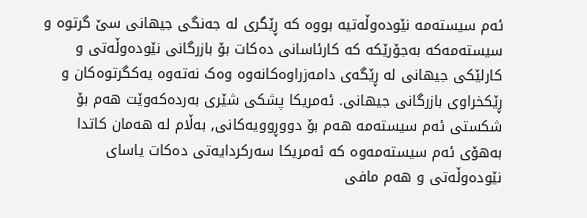ئەم سیستەمە نێودەوڵەتیە بووە کە ڕێگری لە جەنگی جیهانی سێ گرتوە و سیستەمەکە بەجۆرێکە کە کارئاسانی دەکات بۆ بازرگانی نێودەوڵەتی و کارلێکی جیهانی لە ڕێگەی دامەزراوەکانەوە وەک نەتەوە یەکگرتوەکان و ڕێکخراوی بازرگانی جیهانی. ئەمریکا پشکی شێری بەردەکەوێت هەم بۆ شکستی ئەم سیستەمە هەم بۆ دووڕوویەکانی, بەڵام لە هەمان کاتدا بەهۆی ئەم سیستەمەوە کە ئەمریکا سەرکردایەتی دەکات یاسای نێودەوڵەتی و هەم مافی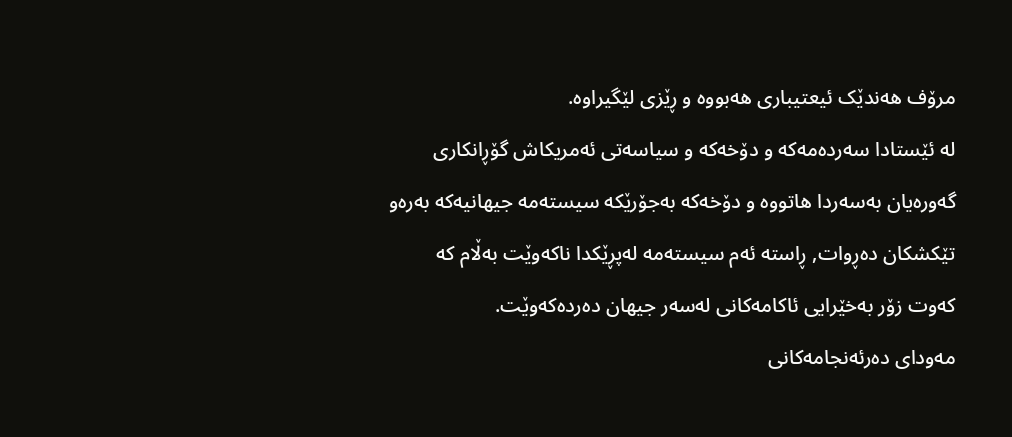مرۆف هەندێک ئیعتیباری هەبووە و ڕێزی لێگیراوە.
لە ئێستادا سەردەمەکە و دۆخەکە و سیاسەتی ئەمریکاش گۆڕانکاری گەورەیان بەسەردا هاتووە و دۆخەکە بەجۆرێکە سیستەمە جیهانیەکە بەرەو تێکشکان دەڕوات, ڕاستە ئەم سیستەمە لەپڕێکدا ناکەوێت بەڵام کە کەوت زۆر بەخێرایی ئاکامەکانی لەسەر جیهان دەردەکەوێت.
مەودای دەرئەنجامەکانی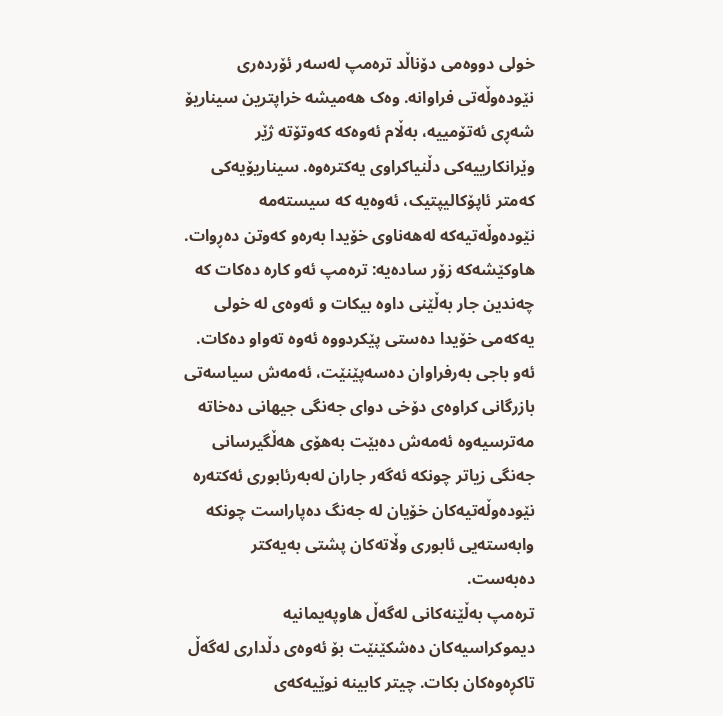خولی دووەمی دۆناڵد ترەمپ لەسەر ئۆردەری نێودەوڵەتی فراوانە. وەک هەمیشە خراپترین سیناریۆ شەڕی ئەتۆمییە، بەڵام ئەوەکە کەوتۆتە ژێر وێرانکارییەکی دڵنیاکراوی یەکترەوە. سیناریۆیەکی کەمتر ئاپۆکالیپتیک، ئەوەیە کە سیستەمە نێودەوڵەتیەکە لەهەناوی خۆیدا بەرەو کەوتن دەڕوات.
هاوکێشەکە زۆر سادەیە: ترەمپ ئەو کارە دەکات کە چەندین جار بەڵێنی داوە بیکات و ئەوەی لە خولی یەکەمی خۆیدا دەستی پێکردووە ئەوە تەواو دەکات. ئەو باجی بەرفراوان دەسەپێنێت، ئەمەش سیاسەتی بازرگانی کراوەی دۆخی دوای جەنگی جیهانی دەخاتە مەترسیەوە ئەمەش دەبێت بەهۆی هەڵگیرسانی جەنگی زیاتر چونکە ئەگەر جاران لەبەرئابوری ئەکتەرە نێودەوڵەتیەکان خۆیان لە جەنگ دەپاراست چونکە وابەستەیی ئابوری وڵاتەکان پشتی بەیەکتر دەبەست.
ترەمپ بەڵێنەکانی لەگەڵ هاوپەیمانیە دیموکراسیەکان دەشکێنێت بۆ ئەوەی دڵداری لەگەڵ تاکڕەوەکان بکات. چیتر کابینە نوێیەکەی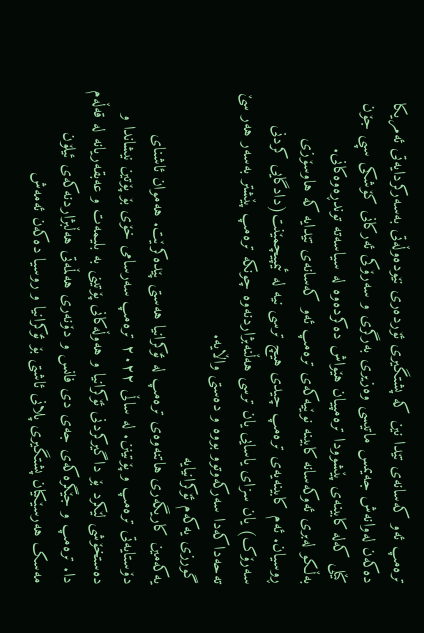ترەمپ ئەو کەسانەی تێدا نین کە پشتگیری ئۆردەری نێودەوڵەتی بەسەرکردایەتی ئەمریکا دەکەن لەوانەش جەیمس ماتیسی وەزیری بەرگری و سەرۆکی ئەرکانی کۆشکی سپی جۆن کێلی کەلە کابینەی پێشوودا ترەمپیان هێواش دەکردەوە لە سیاسەتە توندڕەوەکانی.
بەڵکو لەبری ئەوکەسانە کابینە نوێیەکەی ترەمپ ئەو کەسانەی تێدایە کە هاوسۆزی ڕوسیان. ئەم کابینەیەی ترەمپ چیدی هیچ ترسی نیە لە ئیمپیچمێنت(دادگایی کردنی سەرۆک) یان سزای یاسایی یان ترسی هەڵنەبژاردنەوە چونکە ترەمپ پێشتر بەسەر هەر سێ تەحەداکەدا سەرکەوتوو بووە و دەستی واڵایە.
گورزی یەکەم ئۆکرانیایە
یەکەمین کاریگەری هاتنەوەی ترەمپ لە ئۆکرانیا هەستی پێدەکرێت. هەموان ئاشنای دۆستایەتی ترەمپ و پۆتینن. لە ساڵی ٢٠٢٢ ترەمپ سەرسامی خۆی بۆ پۆتین نیشاندا و دەستخۆشی لێکرد بۆ داگیرکردنی ئۆکرانیا و هەوڵەکانی پۆتینی بە بلیمەت و عەبقەریانە لە قەڵەم دا. ترەمپ و جێگرەکەی جەی دی فانس و دۆنەری هەڵمەتی هەڵبژاردنەکەی ئیلۆن مەسک هەرسێکیان پشتگیری پلانی ئاشتی بۆ ئۆکرانیا و روسیا دەکەن ئەمەش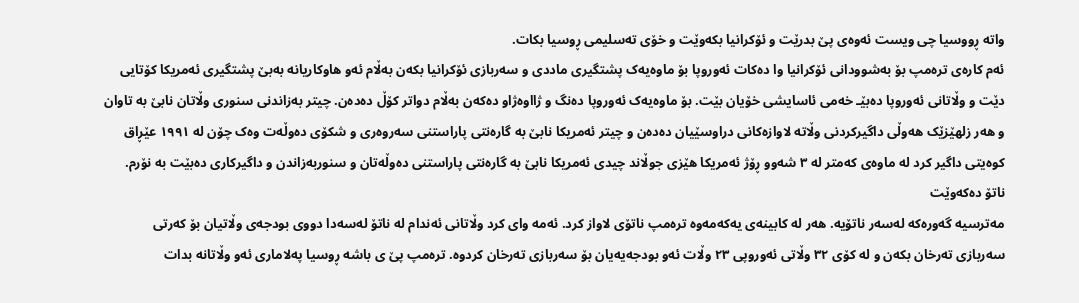واتە ڕووسیا چی ویست ئەوەی پێ بدرێت و ئۆکرانیا بکەوێت و خۆی تەسلیمی ڕوسیا بکات.
ئەم کارەی ترەمپ بۆ بەشوودانی ئۆکرانیا وا دەکات ئەوروپا بۆ ماوەیەک پشتگیری ماددی و سەربازی ئۆکرانیا بکەن بەڵام ئەو هاوکاریانە بەبێ پشتگیری ئەمریکا کۆتایی دێت و وڵاتانی ئەوروپا دەبێـ خەمی ئاسایشی خۆیان بێت. بۆ ماوەیەک ئەوروپا دەنگ و ژااوەژاو دەکەن بەڵام دواتر کۆڵ دەدەن. چیتر بەزاندنی سنوری وڵاتان نابێ بە تاوان و هەر زلهێزێک هەوڵی داگیرکردنی وڵاتە لاوازەکانى دراوسێیان دەدەن و چیتر ئەمریکا نابێ بە گارەنتی پاراستنی سەروەری و شکۆی دەوڵەت وەک چۆن لە ١٩٩١ عێڕاق کوەیتی داگیر کرد لە ماوەی کەمتر لە ٣ شەوو ڕۆژ ئەمریکا هێزی جوڵاند چیدی ئەمریکا نابێ بە گارەنتی پاراستنی دەوڵەتان و سنوربەزاندن و داگیرکاری دەبێت بە نۆرم.
ناتۆ دەکەوێت
مەترسیە گەورەکە لەسەر ناتۆیە. هەر لە کابینەی یەکەمەوە ترەمپ ناتۆی لاواز کرد. ئەمە وای کرد وڵاتانی ئەندام لە ناتۆ لەسەدا دووی بودجەی وڵاتیان بۆ کەرتی سەربازی تەرخان بکەن و لە کۆی ٣٢ وڵاتی ئەوروپی ٢٣ وڵات ئەو بودجەیەیان بۆ سەربازی تەرخان کردوە. ترەمپ پێ ی باشە ڕوسیا پەلاماری ئەو وڵاتانە بدات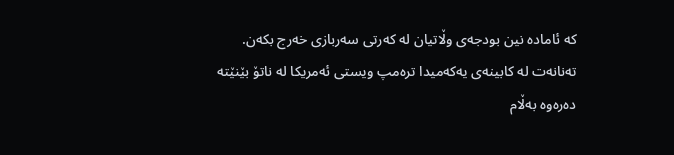کە ئامادە نین بودجەی وڵاتیان لە کەرتی سەربازی خەرج بکەن.
تەنانەت لە کابینەی یەکەمیدا ترەمپ ویستی ئەمریکا لە ناتۆ بێنێتە دەرەوە بەڵام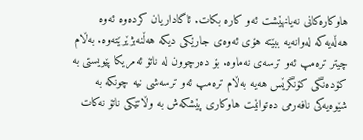هاوکارەکانی نەیانهێشت ئەو کارە بکات. ئاگاداریان کردەوە ئەوە هەڵەیەکە لەوانەیە ببێتە هۆی ئەوەی جارێکی دیکە هەڵنەبژێرێتەوە. بەڵام چیتر ترەمپ ئەو ترسەی نەماوە. بۆ دەرچوون لە ناتۆ ئەمریکا پێویستی بە کۆدەنگی کۆنگرێس هەیە بەڵام ترەمپ ئەو ترسەشی نیە چونکە بە شێوەیەکی نافەرمی دەتوانێت هاوکاری پێشکەش بە وڵاتێکی ناتۆ نەکات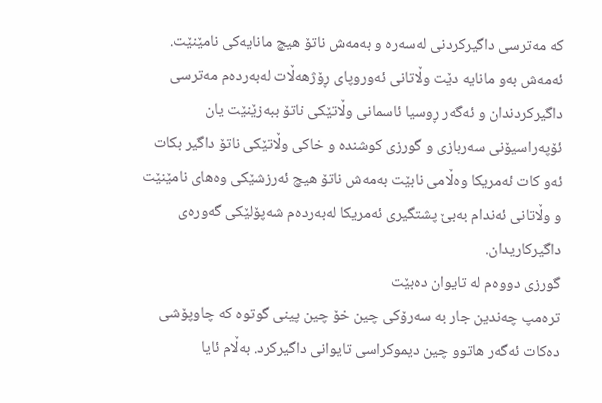کە مەترسی داگیرکردنی لەسەرە و بەمەش ناتۆ هیچ مانایەکی نامێنێت.
ئەمەش بەو مانایە دێت وڵاتانی ئەوروپای ڕۆژهەڵات لەبەردەم مەترسی داگیرکردندان و ئەگەر ڕوسیا ئاسمانی وڵاتێکی ناتۆ ببەزێنێت یان ئۆپەراسیۆنی سەربازی و گورزی کوشندە و خاکی وڵاتێکی ناتۆ داگیر بکات ئەو کات ئەمریکا وەڵامی نابێت بەمەش ناتۆ هیچ ئەرزشێکی وەهای نامێنێت و وڵاتانی ئەندام بەبێ پشتگیری ئەمریکا لەبەردەم شەپۆلێکی گەورەی داگیرکاریدان.
گورزی دووەم لە تایوان دەبێت
ترەمپ چەندین جار بە سەرۆکی چین خۆ چین پینی گوتوە کە چاوپۆشی دەکات ئەگەر هاتوو چین دیموکراسی تایوانی داگیرکرد. بەڵام ئایا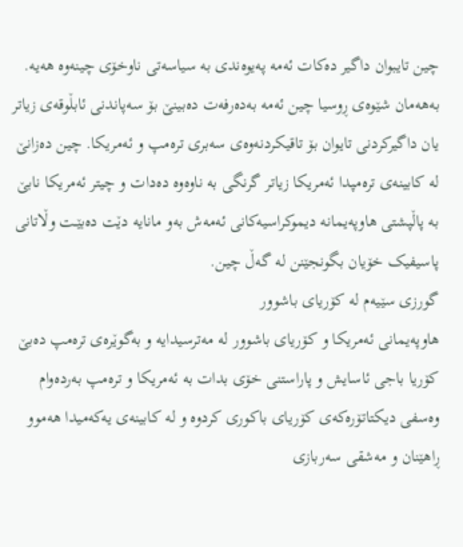چین تایبوان داگیر دەکات ئەمە پەیوەندی بە سیاسەتی ناوخۆی چینەوە هەیە. بەهەمان شێوەی ڕوسیا چین ئەمە بەدەرفەت دەبینێ بۆ سەپاندنی ئابڵوقەی زیاتر یان داگیرکردنی تایوان بۆ تاقیکردنەوەی سەبری ترەمپ و ئەمریکا. چین دەزانێ لە کابینەی ترەمپدا ئەمریکا زیاتر گرنگی بە ناوەوە دەدات و چیتر ئەمریکا نابێ بە پاڵپشتی هاوپەیمانە دیموکراسیەکانی ئەمەش بەو مانایە دێت دەبێـت وڵاتانی پاسیفیک خۆیان بگونجێنن لە گەڵ چین.
گورزی سێیەم لە کۆریای باشوور
هاوپەیمانی ئەمریکا و کۆریای باشوور لە مەترسیدایە و بەگوێرەی ترەمپ دەبێ کۆریا باجی ئاسایش و پاراستنی خۆی بدات بە ئەمریکا و ترەمپ بەردەوام وەسفی دیکتاتۆرەکەی کۆریای باکوری کردوە و لە کابینەی یەکەمیدا هەموو ڕاهێنان و مەشقی سەربازی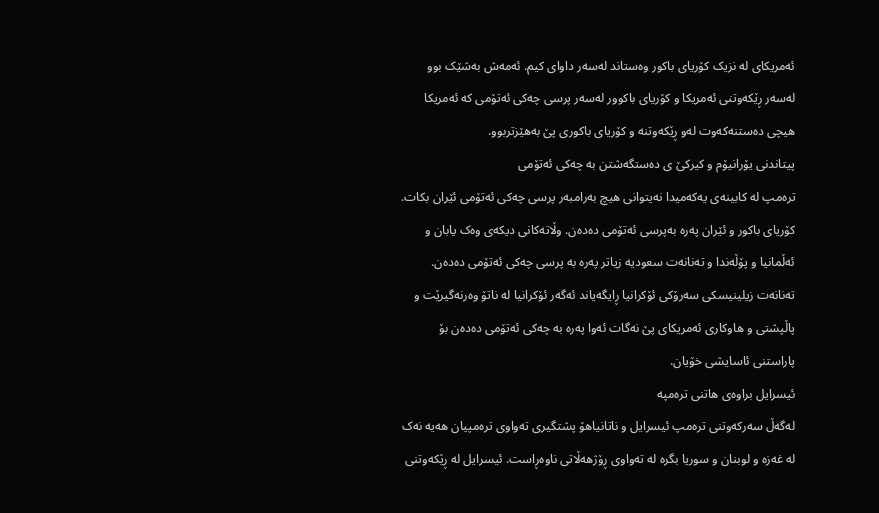ئەمریکای لە نزیک کۆریای باکور وەستاند لەسەر داوای کیم. ئەمەش بەشێک بوو لەسەر ڕێکەوتنی ئەمریکا و کۆریای باکوور لەسەر پرسی چەکی ئەتۆمی کە ئەمریکا هیچی دەستنەکەوت لەو ڕێکەوتنە و کۆریای باکوری پێ بەهێزتربوو.
پیتاندنی یۆرانیۆم و کیرکێ ی دەستگەشتن بە چەکی ئەتۆمی
ترەمپ لە کابینەی یەکەمیدا نەیتوانی هیچ بەرامبەر پرسی چەکی ئەتۆمی ئێران بکات. کۆریای باکور و ئێران پەرە بەپرسی ئەتۆمی دەدەن. وڵاتەکانی دیکەی وەک یابان و ئەڵمانیا و پۆڵەندا و تەنانەت سعودیە زیاتر پەرە بە پرسی چەکی ئەتۆمی دەدەن. تەنانەت زیلینیسکی سەرۆکی ئۆکرانیا ڕایگەیاند ئەگەر ئۆکرانیا لە ناتۆ وەرنەگیرێت و پاڵپشتی و هاوکاری ئەمریکای پێ نەگات ئەوا پەرە بە چەکی ئەتۆمی دەدەن بۆ پاراستنی ئاسایشی خۆیان.
ئیسرایل براوەی هاتنی ترەمپە
لەگەڵ سەرکەوتنی ترەمپ ئیسرایل و ناتانیاهۆ پشتگیری تەواوی ترەمپیان هەیە نەک لە غەزە و لوبنان و سوریا بگرە لە تەواوی ڕۆژهەڵاتی ناوەڕاست. ئیسرایل لە ڕێکەوتنی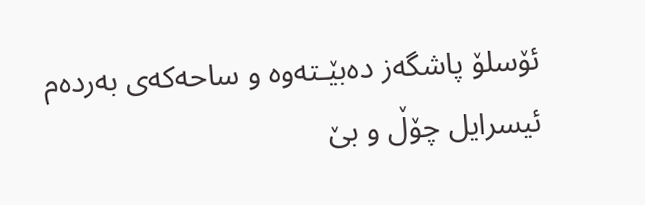ئۆسلۆ پاشگەز دەبێـتەوە و ساحەکەی بەردەم ئیسرایل چۆڵ و بێ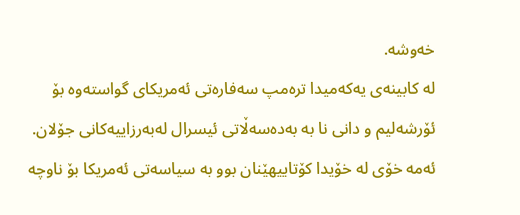خەوشە.
لە کابینەی یەکەمیدا ترەمپ سەفارەتی ئەمریکای گواستەوە بۆ ئۆرشەلیم و دانی نا بە بەدەسەڵاتی ئیسرال لەبەرزاییەکانی جۆلان. ئەمە خۆی لە خۆیدا کۆتاییهێنان بوو بە سیاسەتی ئەمریکا بۆ ناوچە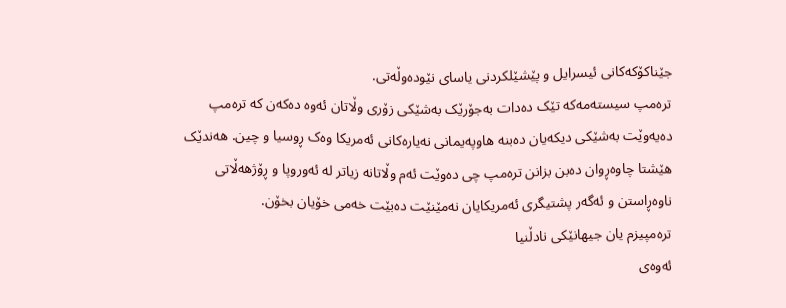جێناکۆکەکانی ئیسرایل و پێشێلکردنی یاسای نێودەوڵەتی.
ترەمپ سیستەمەکە تێک دەدات بەجۆرێک بەشێکی زۆری وڵاتان ئەوە دەکەن کە ترەمپ دەیەوێت بەشێکی دیکەیان دەبنە هاوپەیمانی نەیارەکانی ئەمریکا وەک ڕوسیا و چین. هەندێک هێشتا چاوەڕوان دەبن بزانن ترەمپ چی دەوێت ئەم وڵاتانە زیاتر لە ئەوروپا و ڕۆژهەڵاتی ناوەڕاستن و ئەگەر پشتیگری ئەمریکایان نەمێنێت دەبێت خەمی خۆیان بخۆن.
ترەمپیزم یان جیهانێکی نادڵنیا
ئەوەی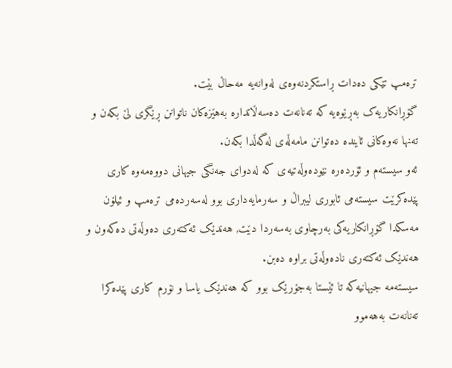ترەمپ تێکی دەدات ڕاستکردنەوەی لەوانەیە مەحاڵ بێت.
گۆڕانکاریەک بەڕێوەیە کە تەنانەت دەسەڵاتدارە بەهێزەکان ناتوانن ڕێگری لێ بکەن و تەنها نەوەکانی ئایندە دەتوانن مامەڵەی لەگەڵدا بکەن.
ئەو سیستەم و ئۆردەرە نێودەوڵەتیەی کە لەدوای جەنگی جیهانی دووەمەوە کاری پێدەکرێت سیستەمی ئابوری لیبراڵ و سەرمایەداری بوو لەسەردەمی ترەمپ و ئیلۆن مەسکدا گۆڕانکاریەکی بەرچاوی بەسەردا دێت, هەندێک ئەکتەری دەوڵەتی دەکەون و هەندێک ئەکتەری نادەوڵەتی براوە دەبن.
سیستەمە جیهانیەکە تا ئێستا بەجۆرێک بوو کە هەندێک یاسا و نۆرم کاری پێدەکرا تەنانەت بەهەموو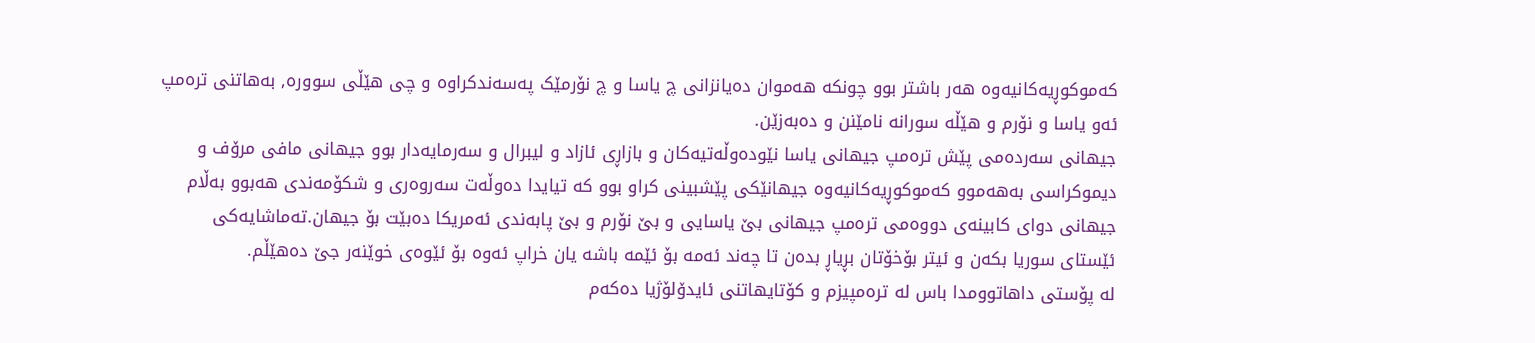کەموکوڕیەکانیەوە هەر باشتر بوو چونکە هەموان دەیانزانی چ یاسا و چ نۆرمێک پەسەندکراوە و چی هێڵی سوورە, بەهاتنی ترەمپ ئەو یاسا و نۆرم و هێڵە سورانە نامێنن و دەبەزێن.
جیهانی سەردەمی پێش ترەمپ جیهانی یاسا نێودەوڵەتیەکان و بازاڕی ئازاد و لیبرال و سەرمایەدار بوو جیهانی مافی مرۆف و دیموکراسی بەهەموو کەموکوڕیەکانیەوە جیهانێکی پێشبینی کراو بوو کە تیایدا دەوڵەت سەروەری و شکۆمەندی هەبوو بەڵام جیهانی دوای کابینەی دووەمی ترەمپ جیهانی بێ یاسایی و بێ نۆرم و بێ پابەندی ئەمریکا دەبێت بۆ جیهان.تەماشایەکی ئێستای سوریا بکەن و ئیتر بۆخۆتان بڕیاڕ بدەن تا چەند ئەمە بۆ ئێمە باشە یان خراپ ئەوە بۆ ئێوەی خوێنەر جێ دەهێڵم.
لە پۆستی داهاتوومدا باس لە ترەمپیزم و کۆتایهاتنی ئایدۆلۆژیا دەکەم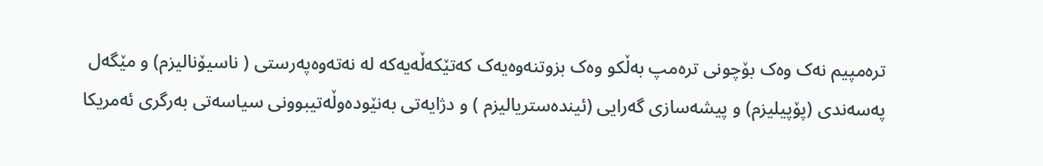ترەمپیم نەک وەک بۆچونی ترەمپ بەڵکو وەک بزوتنەوەیەک کەتێکەڵەیەکە لە نەتەوەپەرستی ( ناسیۆنالیزم) و مێگەل پەسەندی (پۆپیلیزم) و پیشەسازی گەرایی (ئیندەستریالیزم ) و دژایەتی بەنێودەوڵەتیبوونی سیاسەتی بەرگری ئەمریکا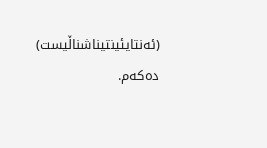(ئەنتایئینتیناشناڵیست) دەکەم.